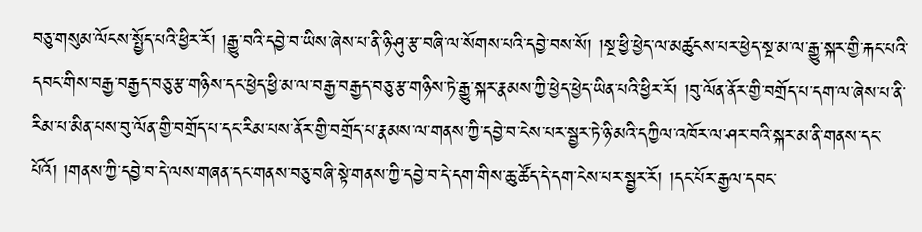བཅུ་གསུམ་ལོངས་སྤྱོད་པའི་ཕྱིར་རོ། །རྒྱུ་བའི་དབྱེ་བ་ཡིས་ཞེས་པ་ནི་ཉི་ཤུ་རྩ་བཞི་ལ་སོགས་པའི་དབྱེ་བས་སོ། །སྔ་ཕྱི་ཕྱེད་ལ་མཚུངས་པར་ཕྱེད་སྔ་མ་ལ་རྒྱུ་སྐར་གྱི་རྐང་པའི་དབང་གིས་བརྒྱ་བརྒྱད་བཅུ་རྩ་གཉིས་དང་ཕྱེད་ཕྱི་མ་ལ་བརྒྱ་བརྒྱད་བཅུ་རྩ་གཉིས་ཏེ་རྒྱུ་སྐར་རྣམས་ཀྱི་ཕྱེད་ཕྱེད་ཡིན་པའི་ཕྱིར་རོ། །བུ་ལོན་ནོར་གྱི་བགྲོད་པ་དག་ལ་ཞེས་པ་ནི་རིམ་པ་མིན་པས་བུ་ལོན་གྱི་བགྲོད་པ་དང་རིམ་པས་ནོར་གྱི་བགྲོད་པ་རྣམས་ལ་གནས་ཀྱི་དབྱེ་བ་ངེས་པར་སྦྱར་ཏེ་ཉི་མའི་དཀྱིལ་འཁོར་ལ་ཤར་བའི་སྐར་མ་ནི་གནས་དང་པོའོ། །གནས་ཀྱི་དབྱེ་བ་དེ་ལས་གཞན་དང་གནས་བཅུ་བཞི་སྟེ་གནས་ཀྱི་དབྱེ་བ་དེ་དག་གིས་ཆུ་ཚོད་དེ་དག་ངེས་པར་སྦྱར་རོ། །དང་པོར་རྒྱལ་དབང་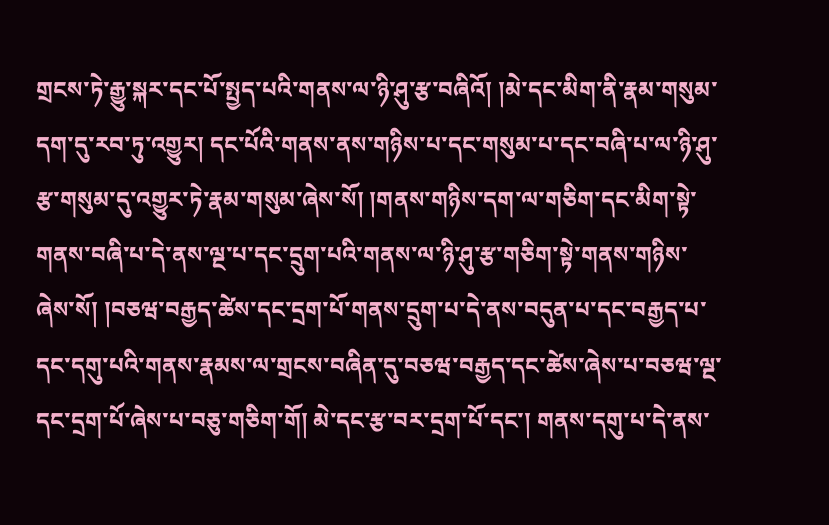གྲངས་ཏེ་རྒྱུ་སྐར་དང་པོ་སྤྱད་པའི་གནས་ལ་ཉི་ཤུ་རྩ་བཞིའོ། །མེ་དང་མིག་ནི་རྣམ་གསུམ་དག་དུ་རབ་ཏུ་འགྱུར། དང་པོའི་གནས་ནས་གཉིས་པ་དང་གསུམ་པ་དང་བཞི་པ་ལ་ཉི་ཤུ་རྩ་གསུམ་དུ་འགྱུར་ཏེ་རྣམ་གསུམ་ཞེས་སོ། །གནས་གཉིས་དག་ལ་གཅིག་དང་མིག་སྟེ་གནས་བཞི་པ་དེ་ནས་ལྔ་པ་དང་དྲུག་པའི་གནས་ལ་ཉི་ཤུ་རྩ་གཅིག་སྟེ་གནས་གཉིས་ཞེས་སོ། །བཅཝ་བརྒྱད་ཚེས་དང་དྲག་པོ་གནས་དྲུག་པ་དེ་ནས་བདུན་པ་དང་བརྒྱད་པ་དང་དགུ་པའི་གནས་རྣམས་ལ་གྲངས་བཞིན་དུ་བཅཝ་བརྒྱད་དང་ཚེས་ཞེས་པ་བཅཝ་ལྔ་དང་དྲག་པོ་ཞེས་པ་བཅུ་གཅིག་གོ། མེ་དང་རྩ་བར་དྲག་པོ་དང་། གནས་དགུ་པ་དེ་ནས་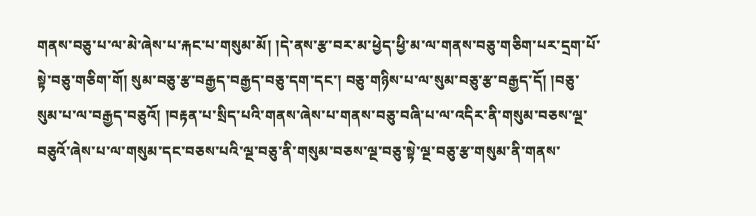གནས་བཅུ་པ་ལ་མེ་ཞེས་པ་རྐང་པ་གསུམ་མོ། །དེ་ནས་རྩ་བར་མ་ཕྱེད་ཕྱི་མ་ལ་གནས་བཅུ་གཅིག་པར་དྲག་པོ་སྟེ་བཅུ་གཅིག་གོ། སུམ་བཅུ་རྩ་བརྒྱད་བརྒྱད་བཅུ་དག་དང་། བཅུ་གཉིས་པ་ལ་སུམ་བཅུ་རྩ་བརྒྱད་དོ། །བཅུ་སུམ་པ་ལ་བརྒྱད་བཅུའོ། །བརྟན་པ་སྲིད་པའི་གནས་ཞེས་པ་གནས་བཅུ་བཞི་པ་ལ་འདིར་ནི་གསུམ་བཅས་ལྔ་བཅུའོ་ཞེས་པ་ལ་གསུམ་དང་བཅས་པའི་ལྔ་བཅུ་ནི་གསུམ་བཅས་ལྔ་བཅུ་སྟེ་ལྔ་བཅུ་རྩ་གསུམ་ནི་གནས་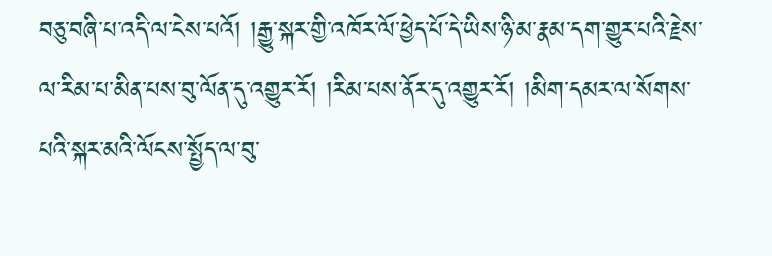བཅུ་བཞི་པ་འདི་ལ་ངེས་པའོ། །རྒྱུ་སྐར་གྱི་འཁོར་ལོ་ཕྱེད་པོ་དེ་ཡིས་ཉི་མ་རྣམ་དག་གྱུར་པའི་རྗེས་ལ་རིམ་པ་མིན་པས་བུ་ལོན་དུ་འགྱུར་རོ། །རིམ་པས་ནོར་དུ་འགྱུར་རོ། །མིག་དམར་ལ་སོགས་པའི་སྐར་མའི་ལོངས་སྤྱོད་ལ་བུ་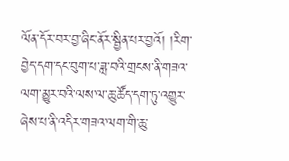ལོན་དོར་བར་བྱ་ཞིང་ནོར་སྦྱིན་པར་བྱའོ། །རིག་བྱེད་དག་དང་བུག་པ་ཟླ་བའི་གྲངས་ནི་གཟའ་ལག་མྱུར་བའི་ལས་ལ་ཆུ་ཚོད་དག་ཏུ་འགྱུར་ཞེས་པ་ནི་འདིར་གཟའ་ལག་གི་ཆུ་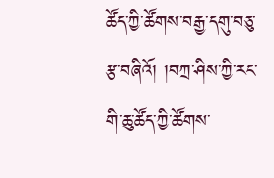ཚོད་ཀྱི་ཚོགས་བརྒྱ་དགུ་བཅུ་རྩ་བཞིའོ། །བཀྲ་ཤིས་ཀྱི་རང་གི་ཆུ་ཚོད་ཀྱི་ཚོགས་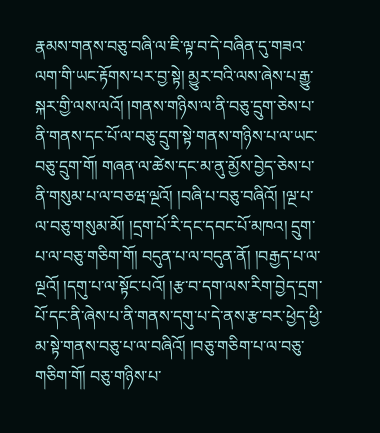རྣམས་གནས་བཅུ་བཞི་ལ་ཇི་ལྟ་བ་དེ་བཞིན་དུ་གཟའ་ལག་གི་ཡང་རྟོགས་པར་བྱ་སྟེ། མྱུར་བའི་ལས་ཞེས་པ་རྒྱུ་སྐར་གྱི་ལས་ལའོ། །གནས་གཉིས་ལ་ནི་བཅུ་དྲུག་ཅེས་པ་ནི་གནས་དང་པོ་ལ་བཅུ་དྲུག་སྟེ་གནས་གཉིས་པ་ལ་ཡང་བཅུ་དྲུག་གོ། གཞན་ལ་ཚེས་དང་མ་ནུ་མྱོས་བྱེད་ཅེས་པ་ནི་གསུམ་པ་ལ་བཅཝ་ལྔའོ། །བཞི་པ་བཅུ་བཞིའོ། །ལྔ་པ་ལ་བཅུ་གསུམ་མོ། །དྲག་པོ་རི་དང་དབང་པོ་མཁའ། དྲུག་པ་ལ་བཅུ་གཅིག་གོ། བདུན་པ་ལ་བདུན་ནོ། །བརྒྱད་པ་ལ་ལྔའོ། །དགུ་པ་ལ་སྟོང་པའོ། །རྩ་བ་དག་ལས་རིག་བྱེད་དྲག་པོ་དང་ནི་ཞེས་པ་ནི་གནས་དགུ་པ་དེ་ནས་རྩ་བར་ཕྱེད་ཕྱི་མ་སྟེ་གནས་བཅུ་པ་ལ་བཞིའོ། །བཅུ་གཅིག་པ་ལ་བཅུ་གཅིག་གོ། བཅུ་གཉིས་པ་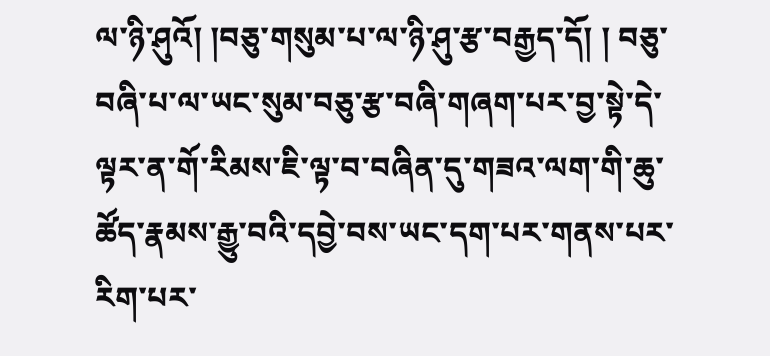ལ་ཉི་ཤུའོ། །བཅུ་གསུམ་པ་ལ་ཉི་ཤུ་རྩ་བརྒྱད་དོ། ། བཅུ་བཞི་པ་ལ་ཡང་སུམ་བཅུ་རྩ་བཞི་གཞག་པར་བྱ་སྟེ་དེ་ལྟར་ན་གོ་རིམས་ཇི་ལྟ་བ་བཞིན་དུ་གཟའ་ལག་གི་ཆུ་ཚོད་རྣམས་རྒྱུ་བའི་དབྱེ་བས་ཡང་དག་པར་གནས་པར་རིག་པར་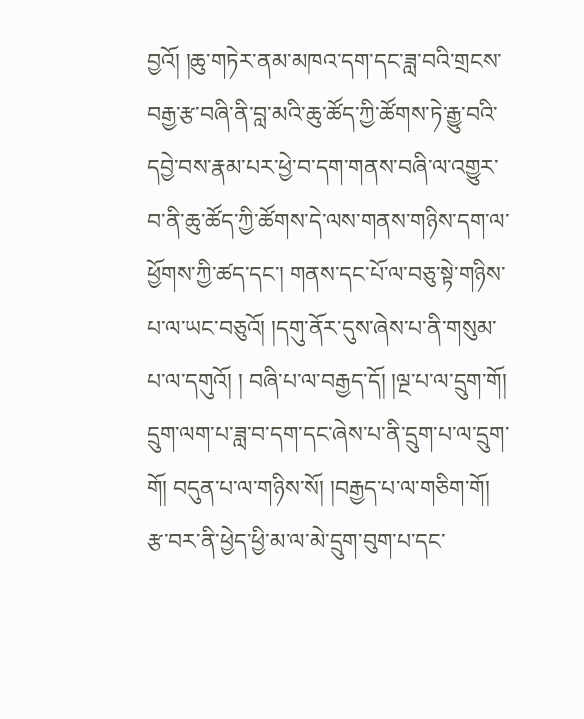བྱའོ། །ཆུ་གཏེར་ནམ་མཁའ་དག་དང་ཟླ་བའི་གྲངས་བརྒྱ་རྩ་བཞི་ནི་བླ་མའི་ཆུ་ཚོད་ཀྱི་ཚོགས་ཏེ་རྒྱུ་བའི་དབྱེ་བས་རྣམ་པར་ཕྱེ་བ་དག་གནས་བཞི་ལ་འགྱུར་བ་ནི་ཆུ་ཚོད་ཀྱི་ཚོགས་དེ་ལས་གནས་གཉིས་དག་ལ་ཕྱོགས་ཀྱི་ཚད་དང་། གནས་དང་པོ་ལ་བཅུ་སྟེ་གཉིས་པ་ལ་ཡང་བཅུའོ། །དགུ་ནོར་དུས་ཞེས་པ་ནི་གསུམ་པ་ལ་དགུའོ། ། བཞི་པ་ལ་བརྒྱད་དོ། །ལྔ་པ་ལ་དྲུག་གོ། དྲུག་ལག་པ་ཟླ་བ་དག་དང་ཞེས་པ་ནི་དྲུག་པ་ལ་དྲུག་གོ། བདུན་པ་ལ་གཉིས་སོ། །བརྒྱད་པ་ལ་གཅིག་གོ། རྩ་བར་ནི་ཕྱེད་ཕྱི་མ་ལ་མེ་དྲུག་བུག་པ་དང་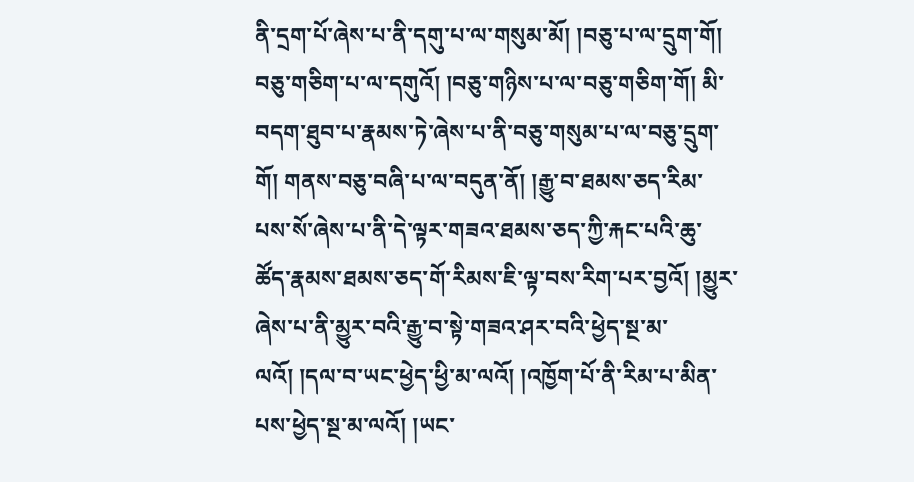ནི་དྲག་པོ་ཞེས་པ་ནི་དགུ་པ་ལ་གསུམ་མོ། །བཅུ་པ་ལ་དྲུག་གོ། བཅུ་གཅིག་པ་ལ་དགུའོ། །བཅུ་གཉིས་པ་ལ་བཅུ་གཅིག་གོ། མི་བདག་ཐུབ་པ་རྣམས་ཏེ་ཞེས་པ་ནི་བཅུ་གསུམ་པ་ལ་བཅུ་དྲུག་གོ། གནས་བཅུ་བཞི་པ་ལ་བདུན་ནོ། །རྒྱུ་བ་ཐམས་ཅད་རིམ་པས་སོ་ཞེས་པ་ནི་དེ་ལྟར་གཟའ་ཐམས་ཅད་ཀྱི་རྐང་པའི་ཆུ་ཚོད་རྣམས་ཐམས་ཅད་གོ་རིམས་ཇི་ལྟ་བས་རིག་པར་བྱའོ། །མྱུར་ཞེས་པ་ནི་མྱུར་བའི་རྒྱུ་བ་སྟེ་གཟའ་ཤར་བའི་ཕྱེད་སྔ་མ་ལའོ། །དལ་བ་ཡང་ཕྱེད་ཕྱི་མ་ལའོ། །འཁྱོག་པོ་ནི་རིམ་པ་མིན་པས་ཕྱེད་སྔ་མ་ལའོ། །ཡང་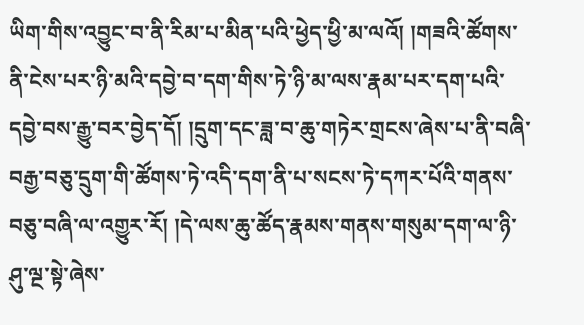ཡིག་གིས་འབྱུང་བ་ནི་རིམ་པ་མིན་པའི་ཕྱེད་ཕྱི་མ་ལའོ། །གཟའི་ཚོགས་ནི་ངེས་པར་ཉི་མའི་དབྱེ་བ་དག་གིས་ཏེ་ཉི་མ་ལས་རྣམ་པར་དག་པའི་དབྱེ་བས་རྒྱུ་བར་བྱེད་དོ། །དྲུག་དང་ཟླ་བ་ཆུ་གཏེར་གྲངས་ཞེས་པ་ནི་བཞི་བརྒྱ་བཅུ་དྲུག་གི་ཚོགས་ཏེ་འདི་དག་ནི་པ་སངས་ཏེ་དཀར་པོའི་གནས་བཅུ་བཞི་ལ་འགྱུར་རོ། །དེ་ལས་ཆུ་ཚོད་རྣམས་གནས་གསུམ་དག་ལ་ཉི་ཤུ་ལྔ་སྟེ་ཞེས་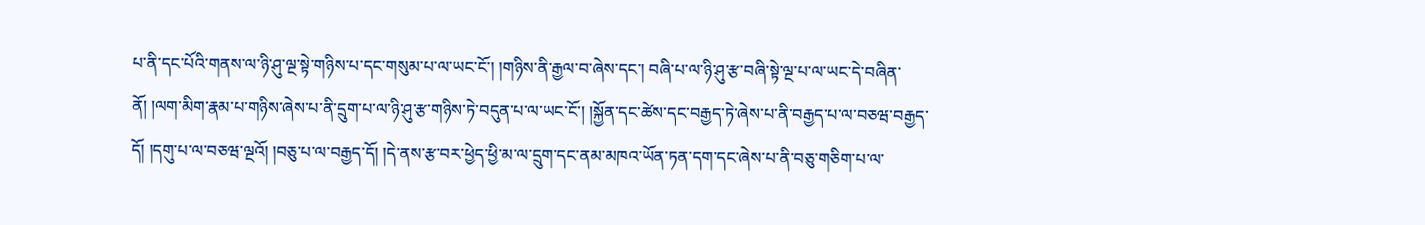པ་ནི་དང་པོའི་གནས་ལ་ཉི་ཤུ་ལྔ་སྟེ་གཉིས་པ་དང་གསུམ་པ་ལ་ཡང་ངོ་། །གཉིས་ནི་རྒྱལ་བ་ཞེས་དང་། བཞི་པ་ལ་ཉི་ཤུ་རྩ་བཞི་སྟེ་ལྔ་པ་ལ་ཡང་དེ་བཞིན་ནོ། །ལག་མིག་རྣམ་པ་གཉིས་ཞེས་པ་ནི་དྲུག་པ་ལ་ཉི་ཤུ་རྩ་གཉིས་ཏེ་བདུན་པ་ལ་ཡང་ངོ་། །སྐྱོན་དང་ཚེས་དང་བརྒྱད་ཏེ་ཞེས་པ་ནི་བརྒྱད་པ་ལ་བཅཝ་བརྒྱད་དོ། །དགུ་པ་ལ་བཅཝ་ལྔའོ། །བཅུ་པ་ལ་བརྒྱད་དོ། །དེ་ནས་རྩ་བར་ཕྱེད་ཕྱི་མ་ལ་དྲུག་དང་ནམ་མཁའ་ཡོན་ཏན་དག་དང་ཞེས་པ་ནི་བཅུ་གཅིག་པ་ལ་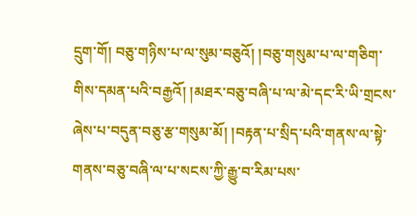དྲུག་གོ། བཅུ་གཉིས་པ་ལ་སུམ་བཅུའོ། །བཅུ་གསུམ་པ་ལ་གཅིག་གིས་དམན་པའི་བརྒྱའོ། །མཐར་བཅུ་བཞི་པ་ལ་མེ་དང་རི་ཡི་གྲངས་ཞེས་པ་བདུན་བཅུ་རྩ་གསུམ་མོ། །བརྟན་པ་སྲིད་པའི་གནས་ལ་སྟེ་གནས་བཅུ་བཞི་ལ་པ་སངས་ཀྱི་རྒྱུ་བ་རིམ་པས་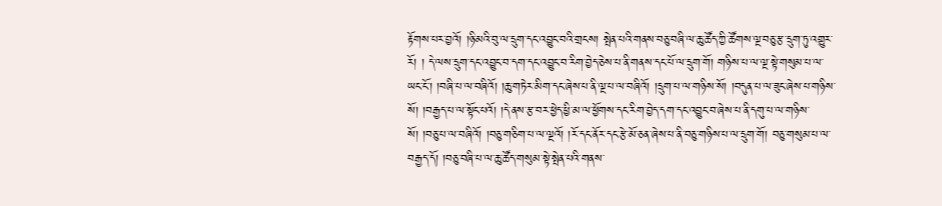རྟོགས་པར་བྱའོ། །ཉི་མའི་བུ་ལ་དྲུག་དང་འབྱུང་བའི་གྲངས། སྤེན་པའི་གནས་བཅུ་བཞི་ལ་ཆུ་ཚོད་ཀྱི་ཚོགས་ལྔ་བཅུ་རྩ་དྲུག་ཏུ་འགྱུར་རོ། ། དེ་ལས་དྲུག་དང་འབྱུང་བ་དག་དང་འབྱུང་བ་རིག་བྱེད་ཅེས་པ་ནི་གནས་དང་པོ་ལ་དྲུག་གོ། གཉིས་པ་ལ་ལྔ་སྟེ་གསུམ་པ་ལ་ཡང་ངོ་། །བཞི་པ་ལ་བཞིའོ། །ཆུ་གཏེར་མིག་དང་ཞེས་པ་ནི་ལྔ་པ་ལ་བཞིའོ། །དྲུག་པ་ལ་གཉིས་སོ། །བདུན་པ་ལ་ཟུང་ཞེས་པ་གཉིས་སོ། །བརྒྱད་པ་ལ་སྟོང་པའོ། །དེ་ནས་རྩ་བར་ཕྱེད་ཕྱི་མ་ལ་ཕྱོགས་དང་རིག་བྱེད་དག་དང་འབྱུང་བ་ཞེས་པ་ནི་དགུ་པ་ལ་གཉིས་སོ། །བཅུ་པ་ལ་བཞིའོ། །བཅུ་གཅིག་པ་ལ་ལྔའོ། །རོ་དང་ནོར་དང་རྩེ་མོ་ཅན་ཞེས་པ་ནི་བཅུ་གཉིས་པ་ལ་དྲུག་གོ། བཅུ་གསུམ་པ་ལ་བརྒྱད་དོ། །བཅུ་བཞི་པ་ལ་ཆུ་ཚོད་གསུམ་སྟེ་སྤེན་པའི་གནས་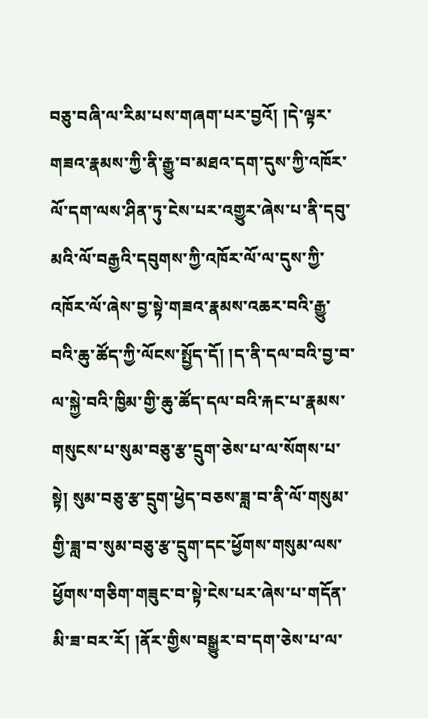བཅུ་བཞི་ལ་རིམ་པས་གཞག་པར་བྱའོ། །དེ་ལྟར་གཟའ་རྣམས་ཀྱི་ནི་རྒྱུ་བ་མཐའ་དག་དུས་ཀྱི་འཁོར་ལོ་དག་ལས་ཤིན་ཏུ་ངེས་པར་འགྱུར་ཞེས་པ་ནི་དབུ་མའི་ལོ་བརྒྱའི་དབུགས་ཀྱི་འཁོར་ལོ་ལ་དུས་ཀྱི་འཁོར་ལོ་ཞེས་བྱ་སྟེ་གཟའ་རྣམས་འཆར་བའི་རྒྱུ་བའི་ཆུ་ཚོད་ཀྱི་ལོངས་སྤྱོད་དོ། །ད་ནི་དལ་བའི་བྱ་བ་ལ་སྐྱེ་བའི་ཁྱིམ་གྱི་ཆུ་ཚོད་དལ་བའི་རྐང་པ་རྣམས་གསུངས་པ་སུམ་བཅུ་རྩ་དྲུག་ཅེས་པ་ལ་སོགས་པ་སྟེ། སུམ་བཅུ་རྩ་དྲུག་ཕྱེད་བཅས་ཟླ་བ་ནི་ལོ་གསུམ་གྱི་ཟླ་བ་སུམ་བཅུ་རྩ་དྲུག་དང་ཕྱོགས་གསུམ་ལས་ཕྱོགས་གཅིག་གཟུང་བ་སྟེ་ངེས་པར་ཞེས་པ་གདོན་མི་ཟ་བར་རོ། །ནོར་གྱིས་བསྒྱུར་བ་དག་ཅེས་པ་ལ་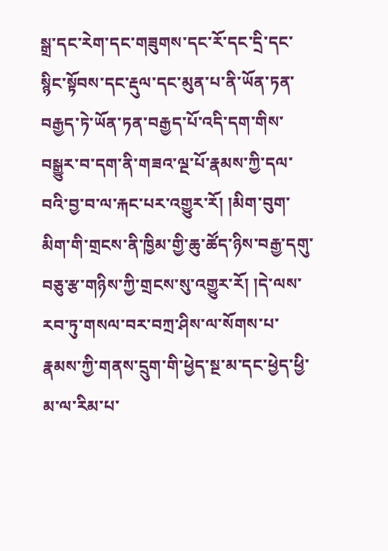སྒྲ་དང་རེག་དང་གཟུགས་དང་རོ་དང་དྲི་དང་སྙིང་སྟོབས་དང་རྡུལ་དང་མུན་པ་ནི་ཡོན་ཏན་བརྒྱད་ཏེ་ཡོན་ཏན་བརྒྱད་པོ་འདི་དག་གིས་བསྒྱུར་བ་དག་ནི་གཟའ་ལྔ་པོ་རྣམས་ཀྱི་དལ་བའི་བྱ་བ་ལ་རྐང་པར་འགྱུར་རོ། །མིག་བུག་མིག་གི་གྲངས་ནི་ཁྱིམ་གྱི་ཆུ་ཚོད་ཉིས་བརྒྱ་དགུ་བཅུ་རྩ་གཉིས་ཀྱི་གྲངས་སུ་འགྱུར་རོ། །དེ་ལས་རབ་ཏུ་གསལ་བར་བཀྲ་ཤིས་ལ་སོགས་པ་རྣམས་ཀྱི་གནས་དྲུག་གི་ཕྱེད་སྔ་མ་དང་ཕྱེད་ཕྱི་མ་ལ་རིམ་པ་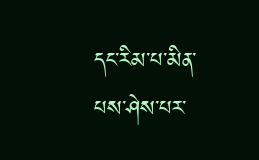དང་རིམ་པ་མིན་པས་ཤེས་པར་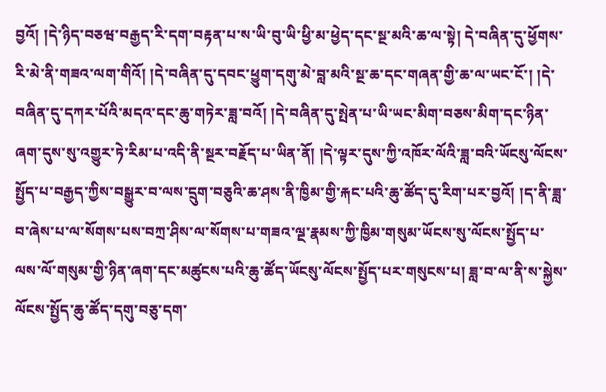བྱའོ། །དེ་ཉིད་བཅཝ་བརྒྱད་རི་དག་བརྟན་པ་ས་ཡི་བུ་ཡི་ཕྱི་མ་ཕྱེད་དང་སྔ་མའི་ཆ་ལ་སྟེ། དེ་བཞིན་དུ་ཕྱོགས་རི་མེ་ནི་གཟའ་ལག་གིའོ། །དེ་བཞིན་དུ་དབང་ཕྱུག་དགུ་མེ་བླ་མའི་སྔ་ཆ་དང་གཞན་གྱི་ཆ་ལ་ཡང་ངོ་། །དེ་བཞིན་དུ་དཀར་པོའི་མདའ་དང་ཆུ་གཏེར་ཟླ་བའོ། །དེ་བཞིན་དུ་སྤེན་པ་ཡི་ཡང་མིག་བཅས་མིག་དང་ཉིན་ཞག་དུས་སུ་འགྱུར་ཏེ་རིམ་པ་འདི་ནི་སྔར་བརྗོད་པ་ཡིན་ནོ། །དེ་ལྟར་དུས་ཀྱི་འཁོར་ལོའི་ཟླ་བའི་ཡོངསུ་ལོངས་སྤྱོད་པ་བརྒྱད་ཀྱིས་བསྒྱུར་བ་ལས་དྲུག་བཅུའི་ཆ་ཤས་ནི་ཁྱིམ་གྱི་རྐང་པའི་ཆུ་ཚོད་དུ་རིག་པར་བྱའོ། །ད་ནི་ཟླ་བ་ཞེས་པ་ལ་སོགས་པས་བཀྲ་ཤིས་ལ་སོགས་པ་གཟའ་ལྔ་རྣམས་ཀྱི་ཁྱིམ་གསུམ་ཡོངས་སུ་ལོངས་སྤྱོད་པ་ལས་ལོ་གསུམ་གྱི་ཉིན་ཞག་དང་མཚུངས་པའི་ཆུ་ཚོད་ཡོངསུ་ལོངས་སྤྱོད་པར་གསུངས་པ། ཟླ་བ་ལ་ནི་ས་སྐྱེས་ལོངས་སྤྱོད་ཆུ་ཚོད་དགུ་བཅུ་དག་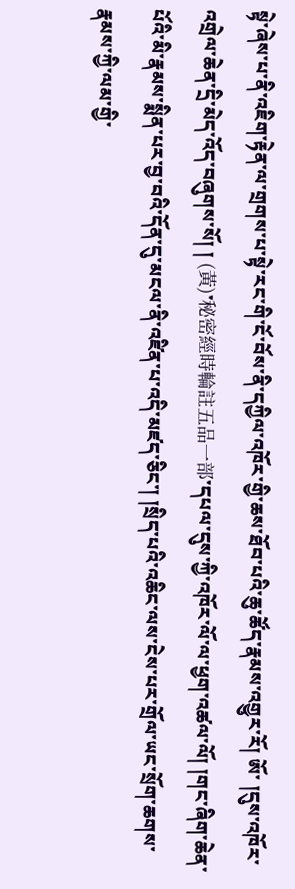སྟེ་ཞེས་པ་ནི་འཇིག་རྟེན་ལ་གྲགས་པ་སྟེ་རང་གི་ངོ་བོས་ནི་དཀྱིལ་འཁོར་གྱི་ཆས་ཐོབ་པའི་ཆུ་ཚོད་རྣམས་འགྱུར་རོ། ཨོ་ །དུས་འཁོར་འགྲེལ་ཆེན་དྲི་མེད་འོད་བཞུགས་སོ། ། (黃)་秘密經時輪註五品一部་དཔལ་དུས་ཀྱི་འཁོར་ལོ་ལ་ཕྱག་འཚལ་ལོ། །གང་ཞིག་ཆེན་པོའི་མི་རྣམས་སྨིན་པར་བྱ་བའི་དོན་དུ་མངལ་ནི་འཛིན་པ་འདི་མཛད་ཅིང་། །སྲིད་པའི་འཆིང་ལས་ངེས་པར་གྲོལ་ཡང་སྲོག་ཆགས་རྣམས་ཀྱི་ལམ་གྱི་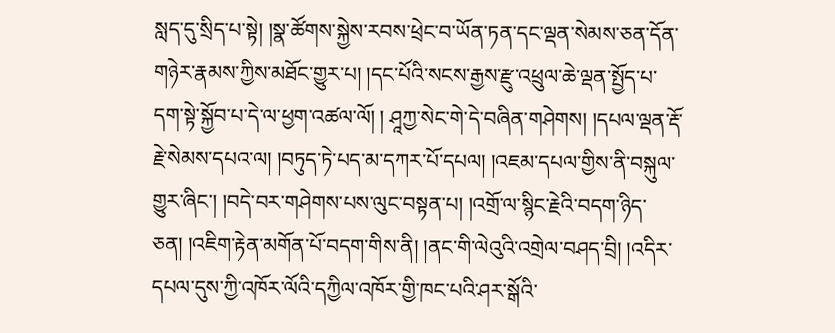སླད་དུ་སྲིད་པ་སྟེ། །སྣ་ཚོགས་སྐྱེས་རབས་ཕྲེང་བ་ཡོན་ཏན་དང་ལྡན་སེམས་ཅན་དོན་གཉེར་རྣམས་ཀྱིས་མཐོང་གྱུར་པ། །དང་པོའི་སངས་རྒྱས་རྫུ་འཕྲུལ་ཆེ་ལྡན་སྤྱོད་པ་དག་སྟེ་སྐྱོབ་པ་དེ་ལ་ཕྱག་འཚལ་ལོ། ། ཤཱཀྱ་སེང་གེ་དེ་བཞིན་གཤེགས། །དཔལ་ལྡན་རྡོ་རྗེ་སེམས་དཔའ་ལ། །བཏུད་ཏེ་པད་མ་དཀར་པོ་དཔལ། །འཇམ་དཔལ་གྱིས་ནི་བསྐུལ་གྱུར་ཞིང་། །བདེ་བར་གཤེགས་པས་ལུང་བསྟན་པ། །འགྲོ་ལ་སྙིང་རྗེའི་བདག་ཉིད་ཅན། །འཇིག་རྟེན་མགོན་པོ་བདག་གིས་ནི། །ནང་གི་ལེའུའི་འགྲེལ་བཤད་བྲི། །འདིར་དཔལ་དུས་ཀྱི་འཁོར་ལོའི་དཀྱིལ་འཁོར་གྱི་ཁང་པའི་ཤར་སྒོའི་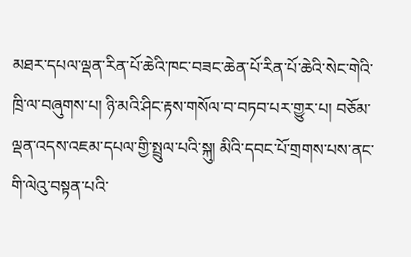མཐར་དཔལ་ལྡན་རིན་པོ་ཆེའི་ཁང་བཟང་ཆེན་པོ་རིན་པོ་ཆེའི་སེང་གེའི་ཁྲི་ལ་བཞུགས་པ། ཉི་མའི་ཤིང་རྟས་གསོལ་བ་བཏབ་པར་གྱུར་པ། བཅོམ་ལྡན་འདས་འཇམ་དཔལ་གྱི་སྤྲུལ་པའི་སྐུ། མིའི་དབང་པོ་གྲགས་པས་ནང་གི་ལེའུ་བསྟན་པའི་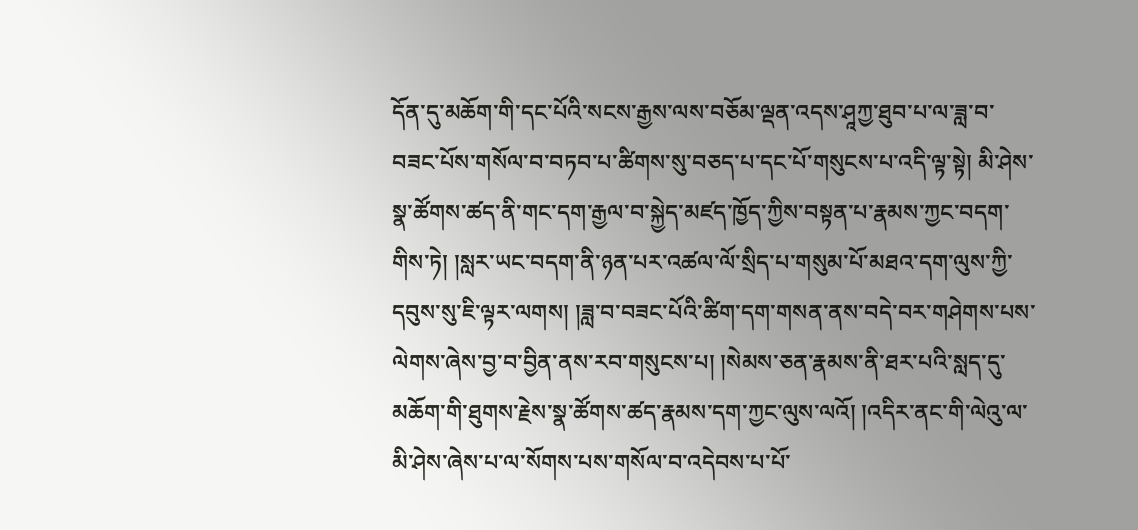དོན་དུ་མཆོག་གི་དང་པོའི་སངས་རྒྱས་ལས་བཅོམ་ལྡན་འདས་ཤཱཀྱ་ཐུབ་པ་ལ་ཟླ་བ་བཟང་པོས་གསོལ་བ་བཏབ་པ་ཚིགས་སུ་བཅད་པ་དང་པོ་གསུངས་པ་འདི་ལྟ་སྟེ། མི་ཤེས་སྣ་ཚོགས་ཚད་ནི་གང་དག་རྒྱལ་བ་སྐྱེད་མཛད་ཁྱོད་ཀྱིས་བསྟན་པ་རྣམས་ཀྱང་བདག་གིས་ཏེ། །སླར་ཡང་བདག་ནི་ཉན་པར་འཚལ་ལོ་སྲིད་པ་གསུམ་པོ་མཐའ་དག་ལུས་ཀྱི་དབུས་སུ་ཇི་ལྟར་ལགས། །ཟླ་བ་བཟང་པོའི་ཚིག་དག་གསན་ནས་བདེ་བར་གཤེགས་པས་ལེགས་ཞེས་བྱ་བ་བྱིན་ནས་རབ་གསུངས་པ། །སེམས་ཅན་རྣམས་ནི་ཐར་པའི་སླད་དུ་མཆོག་གི་ཐུགས་རྗེས་སྣ་ཚོགས་ཚད་རྣམས་དག་ཀྱང་ལུས་ལའོ། །འདིར་ནང་གི་ལེའུ་ལ་མི་ཤེས་ཞེས་པ་ལ་སོགས་པས་གསོལ་བ་འདེབས་པ་པོ་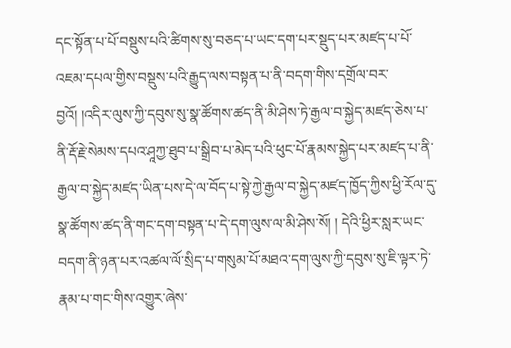དང་སྟོན་པ་པོ་བསྡུས་པའི་ཚིགས་སུ་བཅད་པ་ཡང་དག་པར་སྡུད་པར་མཛད་པ་པོ་འཇམ་དཔལ་གྱིས་བསྡུས་པའི་རྒྱུད་ལས་བསྟན་པ་ནི་བདག་གིས་དགྲོལ་བར་བྱའོ། །འདིར་ལུས་ཀྱི་དབུས་སུ་སྣ་ཚོགས་ཚད་ནི་མི་ཤེས་ཏེ་རྒྱལ་བ་སྐྱེད་མཛད་ཅེས་པ་ནི་རྡོ་རྗེ་སེམས་དཔའ་ཤཱཀྱ་ཐུབ་པ་སྒྲིབ་པ་མེད་པའི་ཕུང་པོ་རྣམས་སྐྱེད་པར་མཛད་པ་ནི་རྒྱལ་བ་སྐྱེད་མཛད་ཡིན་པས་དེ་ལ་བོད་པ་སྟེ་ཀྱེ་རྒྱལ་བ་སྐྱེད་མཛད་ཁྱོད་ཀྱིས་ཕྱི་རོལ་དུ་སྣ་ཚོགས་ཚད་ནི་གང་དག་བསྟན་པ་དེ་དག་ལུས་ལ་མི་ཤེས་སོ། ། དེའི་ཕྱིར་སླར་ཡང་བདག་ནི་ཉན་པར་འཚལ་ལོ་སྲིད་པ་གསུམ་པོ་མཐའ་དག་ལུས་ཀྱི་དབུས་སུ་ཇི་ལྟར་ཏེ་རྣམ་པ་གང་གིས་འགྱུར་ཞེས་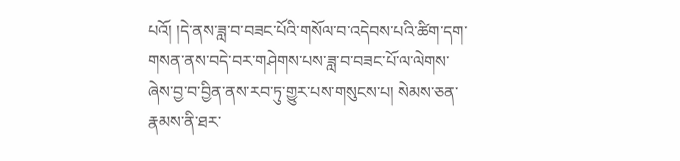པའོ། །དེ་ནས་ཟླ་བ་བཟང་པོའི་གསོལ་བ་འདེབས་པའི་ཚིག་དག་གསན་ནས་བདེ་བར་གཤེགས་པས་ཟླ་བ་བཟང་པོ་ལ་ལེགས་ཞེས་བྱ་བ་བྱིན་ནས་རབ་ཏུ་གྱུར་པས་གསུངས་པ། སེམས་ཅན་རྣམས་ནི་ཐར་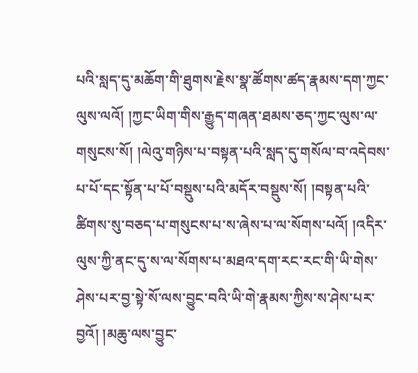པའི་སླད་དུ་མཆོག་གི་ཐུགས་རྗེས་སྣ་ཚོགས་ཚད་རྣམས་དག་ཀྱང་ལུས་ལའོ། །ཀྱང་ཡིག་གིས་རྒྱུད་གཞན་ཐམས་ཅད་ཀྱང་ལུས་ལ་གསུངས་སོ། །ལེའུ་གཉིས་པ་བསྟན་པའི་སླད་དུ་གསོལ་བ་འདེབས་པ་པོ་དང་སྟོན་པ་པོ་བསྡུས་པའི་མདོར་བསྡུས་སོ། །བསྟན་པའི་ཚིགས་སུ་བཅད་པ་གསུངས་པ་ས་ཞེས་པ་ལ་སོགས་པའོ། །འདིར་ལུས་ཀྱི་ནང་དུ་ས་ལ་སོགས་པ་མཐའ་དག་རང་རང་གི་ཡི་གེས་ཤེས་པར་བྱ་སྟེ་སོ་ལས་བྱུང་བའི་ཡི་གེ་རྣམས་ཀྱིས་ས་ཤེས་པར་བྱའོ། །མཆུ་ལས་བྱུང་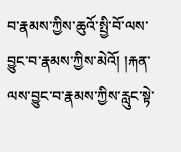བ་རྣམས་ཀྱིས་ཆུའོ་སྤྱི་བོ་ལས་བྱུང་བ་རྣམས་ཀྱིས་མེའོ། །རྐན་ལས་བྱུང་བ་རྣམས་ཀྱིས་རླུང་སྟེ་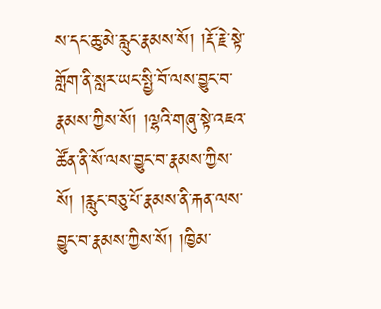ས་དང་ཆུ་མེ་རླུང་རྣམས་སོ། །རྡོ་རྗེ་སྟེ་གློག་ནི་སླར་ཡང་སྤྱི་བོ་ལས་བྱུང་བ་རྣམས་ཀྱིས་སོ། །ལྷའི་གཞུ་སྟེ་འཇའ་ཚོན་ནི་སོ་ལས་བྱུང་བ་རྣམས་ཀྱིས་སོ། །རླུང་བཅུ་པོ་རྣམས་ནི་རྐན་ལས་བྱུང་བ་རྣམས་ཀྱིས་སོ། །ཁྱིམ་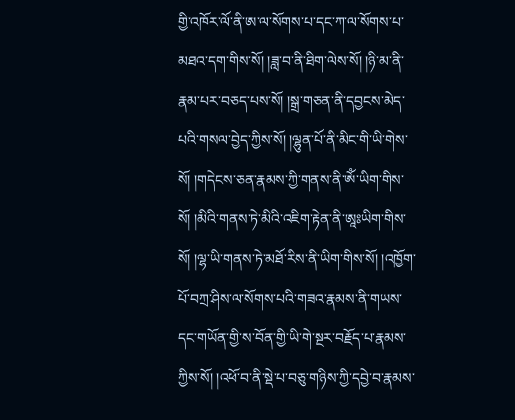གྱི་འཁོར་ལོ་ནི་ཨ་ལ་སོགས་པ་དང་ཀ་ལ་སོགས་པ་མཐའ་དག་གིས་སོ། །ཟླ་བ་ནི་ཐིག་ལེས་སོ། །ཉི་མ་ནི་རྣམ་པར་བཅད་པས་སོ། །སྒྲ་གཅན་ནི་དབྱངས་མེད་པའི་གསལ་བྱེད་ཀྱིས་སོ། །ལྷུན་པོ་ནི་མིང་གི་ཡི་གེས་སོ། །གདེངས་ཅན་རྣམས་ཀྱི་གནས་ནི་ཨོཾ་ཡིག་གིས་སོ། །མིའི་གནས་ཏེ་མིའི་འཇིག་རྟེན་ནི་ཨཱཿཡིག་གིས་སོ། །ལྷ་ཡི་གནས་ཏེ་མཐོ་རིས་ནི་ཡིག་གིས་སོ། །འཁྱོག་པོ་བཀྲ་ཤིས་ལ་སོགས་པའི་གཟའ་རྣམས་ནི་གཡས་དང་གཡོན་གྱི་ས་བོན་གྱི་ཡི་གེ་སྔར་བརྗོད་པ་རྣམས་ཀྱིས་སོ། །འཕོ་བ་ནི་སྡེ་པ་བཅུ་གཉིས་ཀྱི་དབྱེ་བ་རྣམས་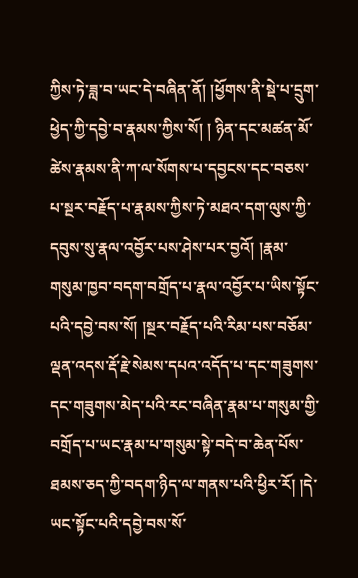ཀྱིས་ཏེ་ཟླ་བ་ཡང་དེ་བཞིན་ནོ། །ཕྱོགས་ནི་སྡེ་པ་དྲུག་ཕྱེད་ཀྱི་དབྱེ་བ་རྣམས་ཀྱིས་སོ། ། ཉིན་དང་མཚན་མོ་ཚེས་རྣམས་ནི་ཀ་ལ་སོགས་པ་དབྱངས་དང་བཅས་པ་སྔར་བརྗོད་པ་རྣམས་ཀྱིས་ཏེ་མཐའ་དག་ལུས་ཀྱི་དབུས་སུ་རྣལ་འབྱོར་པས་ཤེས་པར་བྱའོ། །རྣམ་གསུམ་ཁྱབ་བདག་བགྲོད་པ་རྣལ་འབྱོར་པ་ཡིས་སྟོང་པའི་དབྱེ་བས་སོ། །སྔར་བརྗོད་པའི་རིམ་པས་བཅོམ་ལྡན་འདས་རྡོ་རྗེ་སེམས་དཔའ་འདོད་པ་དང་གཟུགས་དང་གཟུགས་མེད་པའི་རང་བཞིན་རྣམ་པ་གསུམ་གྱི་བགྲོད་པ་ཡང་རྣམ་པ་གསུམ་སྟེ་བདེ་བ་ཆེན་པོས་ཐམས་ཅད་ཀྱི་བདག་ཉིད་ལ་གནས་པའི་ཕྱིར་རོ། །དེ་ཡང་སྟོང་པའི་དབྱེ་བས་སོ་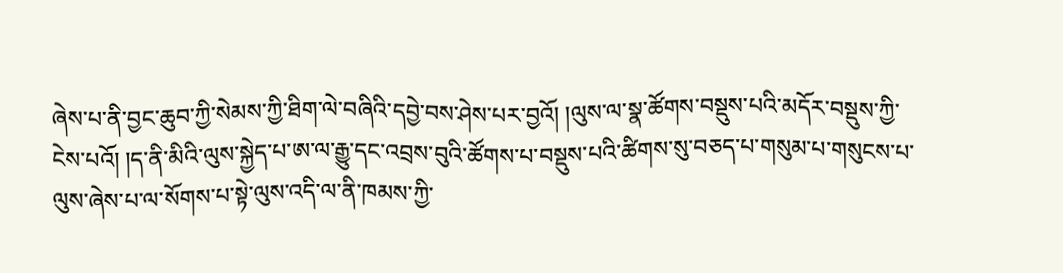ཞེས་པ་ནི་བྱང་ཆུབ་ཀྱི་སེམས་ཀྱི་ཐིག་ལེ་བཞིའི་དབྱེ་བས་ཤེས་པར་བྱའོ། །ལུས་ལ་སྣ་ཚོགས་བསྡུས་པའི་མདོར་བསྡུས་ཀྱི་ངེས་པའོ། །ད་ནི་མིའི་ལུས་སྐྱེད་པ་ཨ་ལ་རྒྱུ་དང་འབྲས་བུའི་ཚོགས་པ་བསྡུས་པའི་ཚིགས་སུ་བཅད་པ་གསུམ་པ་གསུངས་པ་ལུས་ཞེས་པ་ལ་སོགས་པ་སྟེ་ལུས་འདི་ལ་ནི་ཁམས་ཀྱི་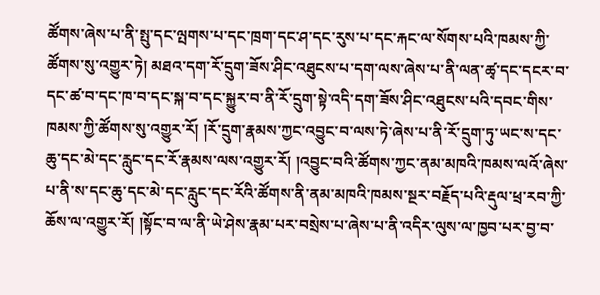ཚོགས་ཞེས་པ་ནི་སྤུ་དང་ལྤགས་པ་དང་ཁྲག་དང་ཤ་དང་རུས་པ་དང་རྐང་ལ་སོགས་པའི་ཁམས་ཀྱི་ཚོགས་སུ་འགྱུར་ཏེ། མཐའ་དག་རོ་དྲུག་ཟོས་ཤིང་འཐུངས་པ་དག་ལས་ཞེས་པ་ནི་ལན་ཚྭ་དང་དངར་བ་དང་ཚ་བ་དང་ཁ་བ་དང་སྐ་བ་དང་སྐྱུར་བ་ནི་རོ་དྲུག་སྟེ་འདི་དག་ཟོས་ཤིང་འཐུངས་པའི་དབང་གིས་ཁམས་ཀྱི་ཚོགས་སུ་འགྱུར་རོ། །རོ་དྲུག་རྣམས་ཀྱང་འབྱུང་བ་ལས་ཏེ་ཞེས་པ་ནི་རོ་དྲུག་ཏུ་ཡང་ས་དང་ཆུ་དང་མེ་དང་རླུང་དང་རོ་རྣམས་ལས་འགྱུར་རོ། །འབྱུང་བའི་ཚོགས་ཀྱང་ནམ་མཁའི་ཁམས་ལའོ་ཞེས་པ་ནི་ས་དང་ཆུ་དང་མེ་དང་རླུང་དང་རོའི་ཚོགས་ནི་ནམ་མཁའི་ཁམས་སྔར་བརྗོད་པའི་རྡུལ་ཕྲ་རབ་ཀྱི་ཆོས་ལ་འགྱུར་རོ། །སྟོང་བ་ལ་ནི་ཡེ་ཤེས་རྣམ་པར་བསྲེས་པ་ཞེས་པ་ནི་འདིར་ལུས་ལ་ཁྱབ་པར་བྱ་བ་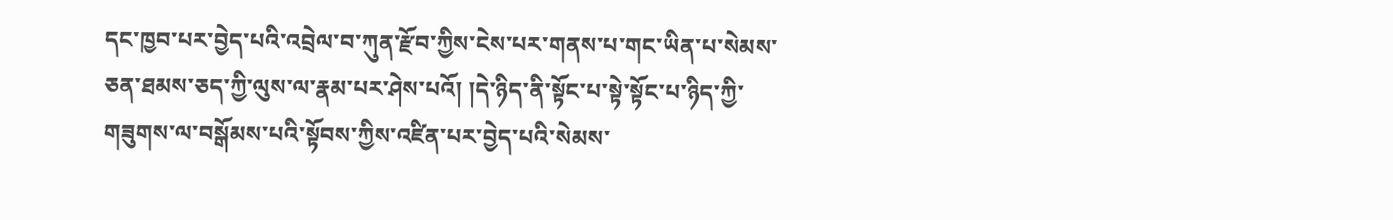དང་ཁྱབ་པར་བྱེད་པའི་འབྲེལ་བ་ཀུན་རྫོབ་ཀྱིས་ངེས་པར་གནས་པ་གང་ཡིན་པ་སེམས་ཅན་ཐམས་ཅད་ཀྱི་ལུས་ལ་རྣམ་པར་ཤེས་པའོ། །དེ་ཉིད་ནི་སྟོང་པ་སྟེ་སྟོང་པ་ཉིད་ཀྱི་གཟུགས་ལ་བསྒོམས་པའི་སྟོབས་ཀྱིས་འཛིན་པར་བྱེད་པའི་སེམས་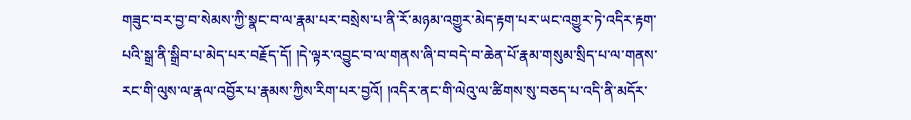གཟུང་བར་བྱ་བ་སེམས་ཀྱི་སྣང་བ་ལ་རྣམ་པར་བསྲེས་པ་ནི་རོ་མཉམ་འགྱུར་མེད་རྟག་པར་ཡང་འགྱུར་ཏེ་འདིར་རྟག་པའི་སྒྲ་ནི་སྒྲིབ་པ་མེད་པར་བརྗོད་དོ། །དེ་ལྟར་འབྱུང་བ་ལ་གནས་ཞི་བ་བདེ་བ་ཆེན་པོ་རྣམ་གསུམ་སྲིད་པ་ལ་གནས་རང་གི་ལུས་ལ་རྣལ་འབྱོར་པ་རྣམས་ཀྱིས་རིག་པར་བྱའོ། །འདིར་ནང་གི་ལེའུ་ལ་ཚིགས་སུ་བཅད་པ་འདི་ནི་མདོར་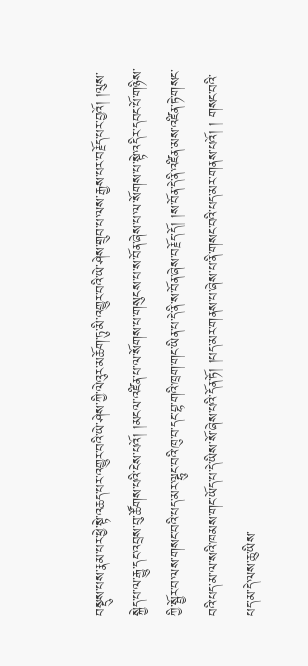བསྡུས་པས་རྣམ་པར་ཕྱེ་སྟེ་འཆད་པར་འགྱུར་བའི་ཡེ་ཤེས་ཀྱི་ལེའུར་མཆོག་ཏུ་མི་འགྱུར་བའི་ཡེ་ཤེས་གྲུབ་པ་ལས་རྒྱས་པར་བརྗོད་པར་བྱའོ། །ལུས་སྐྱེད་པ་ལ་རྒྱུ་དང་འབྲས་བུ་ཚོགས་པའི་ངེས་པའོ། །མངལ་འཛིན་པ་ལ་སོགས་པ་གསུངས་པ་ས་བོན་ཞེས་པ་ལ་སོགས་པ་སྟེ་འདིར་དབང་པོ་གཉིས་ཀྱི་སྦྱོར་བ་ལས་གསང་བའི་པད་མར་ལྷུང་བའི་ཁུ་བ་དང་བྷ་གའི་ཁྲག་གང་ཡིན་པ་དེ་ནི་ས་བོན་ཞེས་བརྗོད་དོ། །ས་བོན་དེ་ནི་འཛིན་མས་འཛིན་ཏེ་གསང་བའི་པད་མ་ལ་སའི་ཁམས་གང་ཡོད་པ་དེ་ཡིས་སོ་ཞེས་པའི་དོན་ཏོ། །པད་མར་གནས་པ་ཞེས་པ་ནི་གསང་བའི་པད་མར་གནས་པའོ། ། གསང་བའི་པད་མ་དེ་ལས་ཆུ་ཡིས་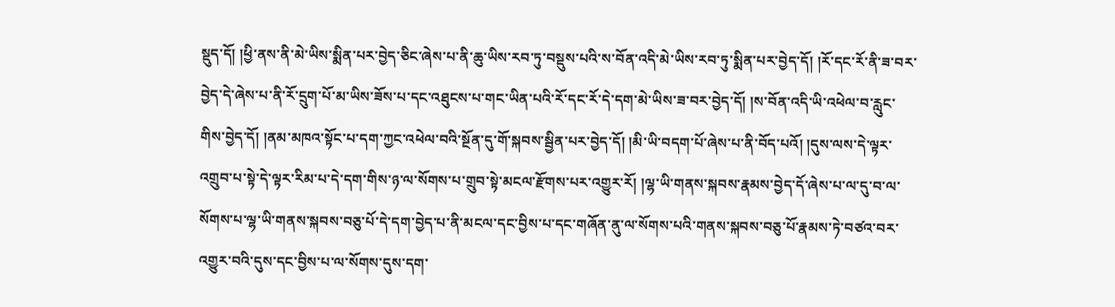སྡུད་དོ། །ཕྱི་ནས་ནི་མེ་ཡིས་སྨིན་པར་བྱེད་ཅིང་ཞེས་པ་ནི་ཆུ་ཡིས་རབ་ཏུ་བསྡུས་པའི་ས་བོན་འདི་མེ་ཡིས་རབ་ཏུ་སྨིན་པར་བྱེད་དོ། །རོ་དང་རོ་ནི་ཟ་བར་བྱེད་དེ་ཞེས་པ་ནི་རོ་དྲུག་པོ་མ་ཡིས་ཟོས་པ་དང་འཐུངས་པ་གང་ཡིན་པའི་རོ་དང་རོ་དེ་དག་མེ་ཡིས་ཟ་བར་བྱེད་དོ། །ས་བོན་འདི་ཡི་འཕེལ་བ་རླུང་གིས་བྱེད་དོ། །ནམ་མཁའ་སྟོང་པ་དག་ཀྱང་འཕེལ་བའི་སྔོན་དུ་གོ་སྐབས་སྦྱིན་པར་བྱེད་དོ། །མི་ཡི་བདག་པོ་ཞེས་པ་ནི་བོད་པའོ། །དུས་ལས་དེ་ལྟར་འགྲུབ་པ་སྟེ་དེ་ལྟར་རིམ་པ་དེ་དག་གིས་ཉ་ལ་སོགས་པ་གྲུབ་སྟེ་མངལ་རྫོགས་པར་འགྱུར་རོ། །ལྷ་ཡི་གནས་སྐབས་རྣམས་བྱེད་དོ་ཞེས་པ་ལ་དུ་བ་ལ་སོགས་པ་ལྷ་ཡི་གནས་སྐབས་བཅུ་པོ་དེ་དག་བྱེད་པ་ནི་མངལ་དང་བྱིས་པ་དང་གཞོན་ནུ་ལ་སོགས་པའི་གནས་སྐབས་བཅུ་པོ་རྣམས་ཏེ་བཙའ་བར་འགྱུར་བའི་དུས་དང་བྱིས་པ་ལ་སོགས་དུས་དག་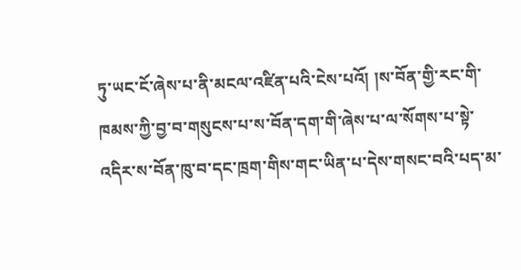ཏུ་ཡང་ངོ་ཞེས་པ་ནི་མངལ་འཛིན་པའི་ངེས་པའོ། །ས་བོན་གྱི་རང་གི་ཁམས་ཀྱི་བྱ་བ་གསུངས་པ་ས་བོན་དག་གི་ཞེས་པ་ལ་སོགས་པ་སྟེ་འདིར་ས་བོན་ཁུ་བ་དང་ཁྲག་གིས་གང་ཡིན་པ་དེས་གསང་བའི་པད་མ་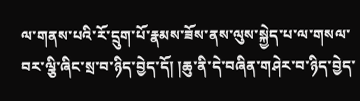ལ་གནས་པའི་རོ་དྲུག་པོ་རྣམས་ཟོས་ནས་ལུས་སྐྱེད་པ་ལ་གསལ་བར་ལྕི་ཞིང་སྲ་བ་ཉིད་བྱེད་དོ། །ཆུ་ནི་དེ་བཞིན་གཤེར་བ་ཉིད་བྱེད་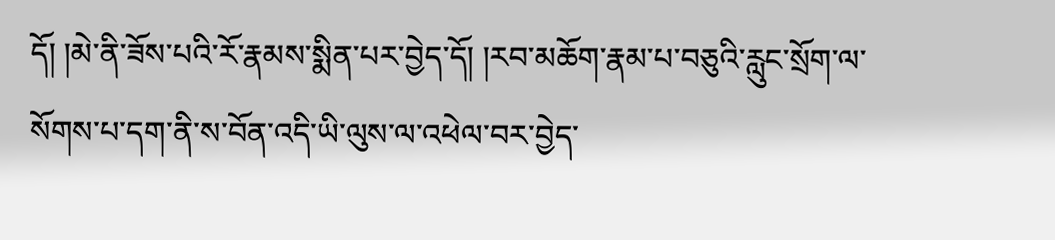དོ། །མེ་ནི་ཟོས་པའི་རོ་རྣམས་སྨིན་པར་བྱེད་དོ། །རབ་མཆོག་རྣམ་པ་བཅུའི་རླུང་སྲོག་ལ་སོགས་པ་དག་ནི་ས་བོན་འདི་ཡི་ལུས་ལ་འཕེལ་བར་བྱེད་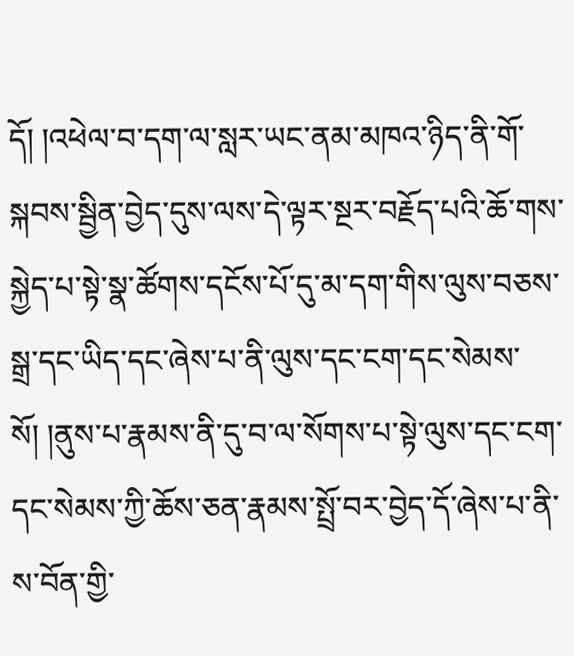དོ། །འཕེལ་བ་དག་ལ་སླར་ཡང་ནམ་མཁའ་ཉིད་ནི་གོ་སྐབས་སྦྱིན་བྱེད་དུས་ལས་དེ་ལྟར་སྔར་བརྗོད་པའི་ཆོ་གས་སྐྱེད་པ་སྟེ་སྣ་ཚོགས་དངོས་པོ་དུ་མ་དག་གིས་ལུས་བཅས་སྒྲ་དང་ཡིད་དང་ཞེས་པ་ནི་ལུས་དང་ངག་དང་སེམས་སོ། །ནུས་པ་རྣམས་ནི་དུ་བ་ལ་སོགས་པ་སྟེ་ལུས་དང་ངག་དང་སེམས་ཀྱི་ཆོས་ཅན་རྣམས་སྤྲོ་བར་བྱེད་དོ་ཞེས་པ་ནི་ས་བོན་གྱི་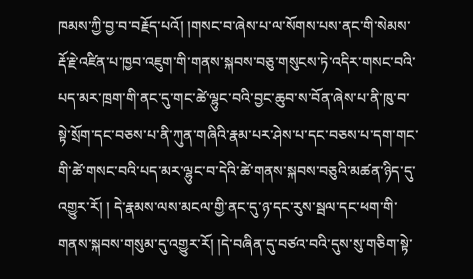ཁམས་ཀྱི་བྱ་བ་བརྗོད་པའོ། །གསང་བ་ཞེས་པ་ལ་སོགས་པས་ནང་གི་སེམས་རྡོ་རྗེ་འཛིན་པ་ཁྱབ་འཇུག་གི་གནས་སྐབས་བཅུ་གསུངས་ཏེ་འདིར་གསང་བའི་པད་མར་ཁྲག་གི་ནང་དུ་གང་ཚེ་ལྷུང་བའི་བྱང་ཆུབ་ས་བོན་ཞེས་པ་ནི་ཁུ་བ་སྟེ་སྲོག་དང་བཅས་པ་ནི་ཀུན་གཞིའི་རྣམ་པར་ཤེས་པ་དང་བཅས་པ་དག་གང་གི་ཚེ་གསང་བའི་པད་མར་ལྷུང་བ་དེའི་ཚེ་གནས་སྐབས་བཅུའི་མཚན་ཉིད་དུ་འགྱུར་རོ། ། དེ་རྣམས་ལས་མངལ་གྱི་ནང་དུ་ཉ་དང་རུས་སྦལ་དང་ཕག་གི་གནས་སྐབས་གསུམ་དུ་འགྱུར་རོ། །དེ་བཞིན་དུ་བཙའ་བའི་དུས་སུ་གཅིག་སྟེ་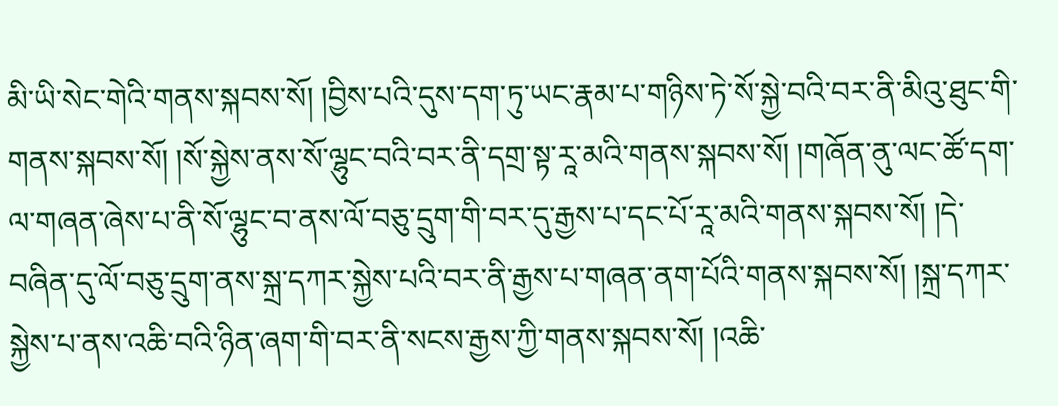མི་ཡི་སེང་གེའི་གནས་སྐབས་སོ། །བྱིས་པའི་དུས་དག་ཏུ་ཡང་རྣམ་པ་གཉིས་ཏེ་སོ་སྐྱེ་བའི་བར་ནི་མིའུ་ཐུང་གི་གནས་སྐབས་སོ། །སོ་སྐྱེས་ནས་སོ་ལྷུང་བའི་བར་ནི་དགྲ་སྟ་རཱ་མའི་གནས་སྐབས་སོ། །གཞོན་ནུ་ལང་ཚོ་དག་ལ་གཞན་ཞེས་པ་ནི་སོ་ལྷུང་བ་ནས་ལོ་བཅུ་དྲུག་གི་བར་དུ་རྒྱས་པ་དང་པོ་རཱ་མའི་གནས་སྐབས་སོ། །དེ་བཞིན་དུ་ལོ་བཅུ་དྲུག་ནས་སྐྲ་དཀར་སྐྱེས་པའི་བར་ནི་རྒྱས་པ་གཞན་ནག་པོའི་གནས་སྐབས་སོ། །སྐྲ་དཀར་སྐྱེས་པ་ནས་འཆི་བའི་ཉིན་ཞག་གི་བར་ནི་སངས་རྒྱས་ཀྱི་གནས་སྐབས་སོ། །འཆི་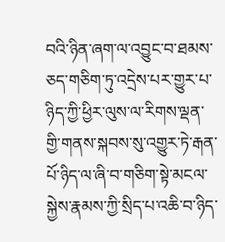བའི་ཉིན་ཞག་ལ་འབྱུང་བ་ཐམས་ཅད་གཅིག་ཏུ་འདྲེས་པར་གྱུར་པ་ཉིད་ཀྱི་ཕྱིར་ལུས་ལ་རིགས་ལྡན་གྱི་གནས་སྐབས་སུ་འགྱུར་ཏེ་རྒན་པོ་ཉིད་ལ་ཞི་བ་གཅིག་སྟེ་མངལ་སྐྱེས་རྣམས་ཀྱི་སྲིད་པ་འཆི་བ་ཉིད་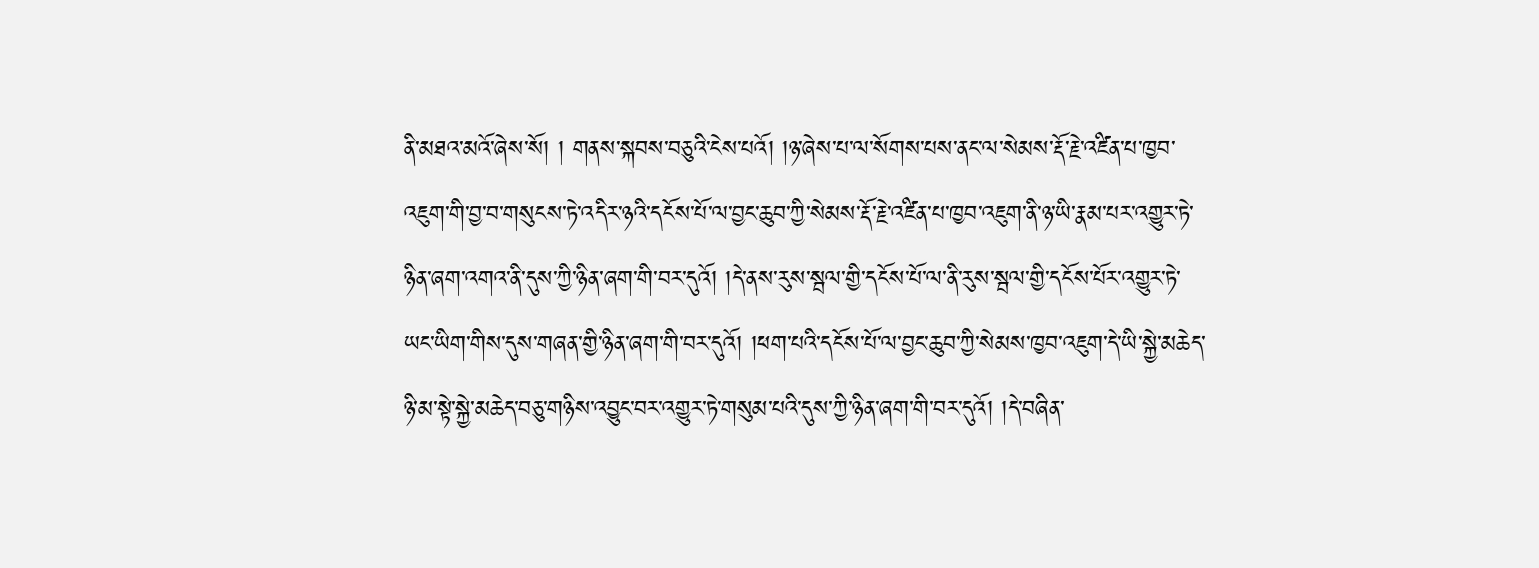ནི་མཐའ་མའོ་ཞེས་སོ། ། གནས་སྐབས་བཅུའི་ངེས་པའོ། །ཉ་ཞེས་པ་ལ་སོགས་པས་ནང་ལ་སེམས་རྡོ་རྗེ་འཛིན་པ་ཁྱབ་འཇུག་གི་བྱ་བ་གསུངས་ཏེ་འདིར་ཉའི་དངོས་པོ་ལ་བྱང་ཆུབ་ཀྱི་སེམས་རྡོ་རྗེ་འཛིན་པ་ཁྱབ་འཇུག་ནི་ཉ་ཡི་རྣམ་པར་འགྱུར་ཏེ་ཉིན་ཞག་འགའ་ནི་དུས་ཀྱི་ཉིན་ཞག་གི་བར་དུའོ། །དེ་ནས་རུས་སྦལ་གྱི་དངོས་པོ་ལ་ནི་རུས་སྦལ་གྱི་དངོས་པོར་འགྱུར་ཏེ་ཡང་ཡིག་གིས་དུས་གཞན་གྱི་ཉིན་ཞག་གི་བར་དུའོ། །ཕག་པའི་དངོས་པོ་ལ་བྱང་ཆུབ་ཀྱི་སེམས་ཁྱབ་འཇུག་དེ་ཡི་སྐྱེ་མཆེད་ཉི་མ་སྟེ་སྐྱེ་མཆེད་བཅུ་གཉིས་འབྱུང་བར་འགྱུར་ཏེ་གསུམ་པའི་དུས་ཀྱི་ཉིན་ཞག་གི་བར་དུའོ། །དེ་བཞིན་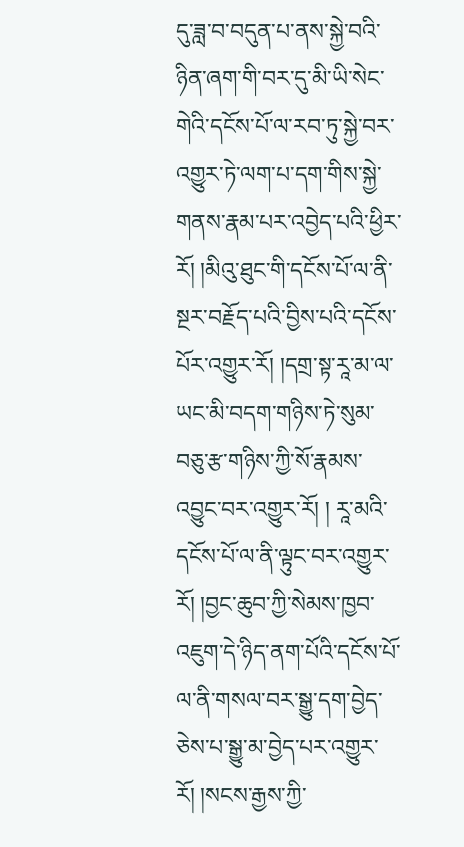དུ་ཟླ་བ་བདུན་པ་ནས་སྐྱེ་བའི་ཉིན་ཞག་གི་བར་དུ་མི་ཡི་སེང་གེའི་དངོས་པོ་ལ་རབ་ཏུ་སྐྱེ་བར་འགྱུར་ཏེ་ལག་པ་དག་གིས་སྐྱེ་གནས་རྣམ་པར་འབྱེད་པའི་ཕྱིར་རོ། །མིའུ་ཐུང་གི་དངོས་པོ་ལ་ནི་སྔར་བརྗོད་པའི་བྱིས་པའི་དངོས་པོར་འགྱུར་རོ། །དགྲ་སྟ་རཱ་མ་ལ་ཡང་མི་བདག་གཉིས་ཏེ་སུམ་བཅུ་རྩ་གཉིས་ཀྱི་སོ་རྣམས་འབྱུང་བར་འགྱུར་རོ། ། རཱ་མའི་དངོས་པོ་ལ་ནི་ལྟུང་བར་འགྱུར་རོ། །བྱང་ཆུབ་ཀྱི་སེམས་ཁྱབ་འཇུག་དེ་ཉིད་ནག་པོའི་དངོས་པོ་ལ་ནི་གསལ་བར་སྒྱུ་དག་བྱེད་ཅེས་པ་སྒྱུ་མ་བྱེད་པར་འགྱུར་རོ། །སངས་རྒྱས་ཀྱི་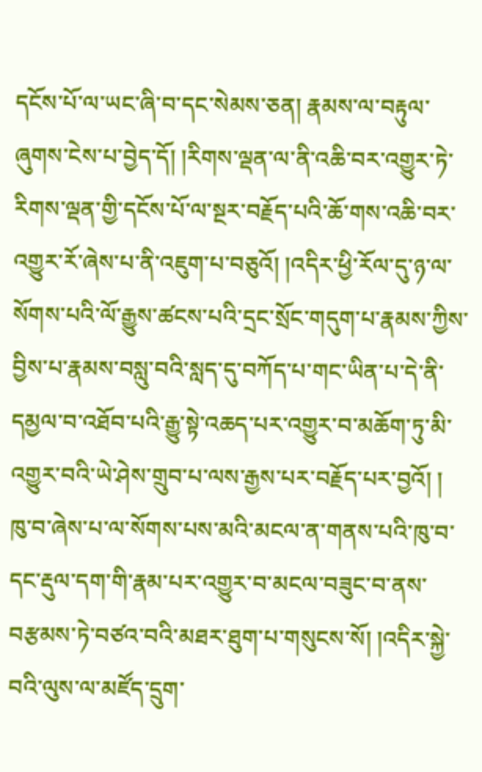དངོས་པོ་ལ་ཡང་ཞི་བ་དང་སེམས་ཅན། རྣམས་ལ་བརྟུལ་ཞུགས་ངེས་པ་བྱེད་དོ། །རིགས་ལྡན་ལ་ནི་འཆི་བར་འགྱུར་ཏེ་རིགས་ལྡན་གྱི་དངོས་པོ་ལ་སྔར་བརྗོད་པའི་ཆོ་གས་འཆི་བར་འགྱུར་རོ་ཞེས་པ་ནི་འཇུག་པ་བཅུའོ། །འདིར་ཕྱི་རོལ་དུ་ཉ་ལ་སོགས་པའི་ལོ་རྒྱུས་ཚངས་པའི་དྲང་སྲོང་གདུག་པ་རྣམས་ཀྱིས་བྱིས་པ་རྣམས་བསླུ་བའི་སླད་དུ་བཀོད་པ་གང་ཡིན་པ་དེ་ནི་དམྱལ་བ་འཐོབ་པའི་རྒྱུ་སྟེ་འཆད་པར་འགྱུར་བ་མཆོག་ཏུ་མི་འགྱུར་བའི་ཡེ་ཤེས་གྲུབ་པ་ལས་རྒྱས་པར་བརྗོད་པར་བྱའོ། ། ཁུ་བ་ཞེས་པ་ལ་སོགས་པས་མའི་མངལ་ན་གནས་པའི་ཁུ་བ་དང་རྡུལ་དག་གི་རྣམ་པར་འགྱུར་བ་མངལ་བཟུང་བ་ནས་བརྩམས་ཏེ་བཙའ་བའི་མཐར་ཐུག་པ་གསུངས་སོ། །འདིར་སྐྱེ་བའི་ལུས་ལ་མཛོད་དྲུག་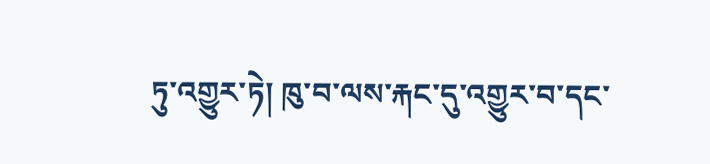ཏུ་འགྱུར་ཏེ། ཁུ་བ་ལས་རྐང་དུ་འགྱུར་བ་དང་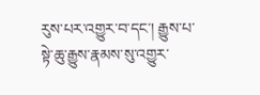རུས་པར་འགྱུར་བ་དང་། རྒྱུས་པ་སྟེ་ཆུ་རྒྱུས་རྣམས་སུ་འགྱུར་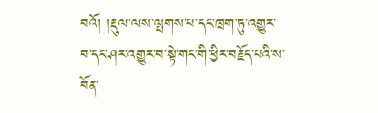བའོ། །རྡུལ་ལས་ལྤགས་པ་དང་ཁྲག་ཏུ་འགྱུར་བ་དང་ཤར་འགྱུར་བ་སྟེ་གང་གི་ཕྱིར་བརྗོད་པའི་ས་བོན་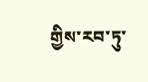གྱིས་རབ་ཏུ་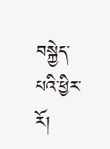བསྐྱེད་པའི་ཕྱིར་རོ།